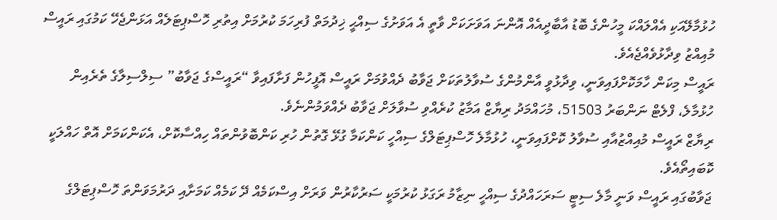ހުޅުމާލޭއަކި އެއްލައްކަ މީހުންގެ ބޮޑު އާބާދީއެއް އޮންނަ އަވަށަކަށް ވާތީ އެ އަވަށުގެ ސިއްޙީ ޚިދުމަތް ފުރިހަމަ ކުރުމަށް އިތުރި ހޮސްޕިޓަލެއް އަޅަންޖެހޭ ކަމުގައި ރައީސް މުއިއްޒު ވިދާޅުވެއްޖެއެވެ.
ރައީސް މިކަން ހާމަކޮށްފައިވަނީ، ވިދާޅުވީ އާންމުންގެ ސުވާލުތަކަށް ޖަވާބު ދެއްވުމަށް ރައީސް އޮފީހުން ފަށާފައިވާ “ރައީސްގެ ޖަވާބު” ސިލްސިލާގެ ތެރެއިން ހުޅުމާލެ، ފްލެޓް ނަންބަރު 51503، މުހައްމަދު ރިޔާޒް އަމާޒު ކުރެއްވި ސުވާލަށް ޖަވާބު ދެއްވަމުންނެވެ.
ރިޔާޒް ރައީސް މުއިއްޒުއާއި ސުވާލު ކޮށްފައިވަނީ، ހުޅުމާލެ ހޮސްޕިޓަލްގެ ސިއްހީ ކަންކަމާ ގުޅޭ ގޮތުން ހުރި ކަންބޮވުންތައް ހިއްސާކޮށް، އެކަންކަމަށް އޮތް ހައްލަކީ ކޮބައިތޯއެވެ.
ޖަވާބުގައި ރައީސް ވަނީ މާލެ ސިޓީ ސަރަހައްދުގެ ސިއްހީ ނިޒާމު ރަގަޅު ކުރުމަކީ ސަރުކާރުން ވަރަށް އިސްކަމެއް ދޭ ކަމެއް ކަމަށާއި ދަރުމަވަންތަ ހޮސްޕިޓަލްގެ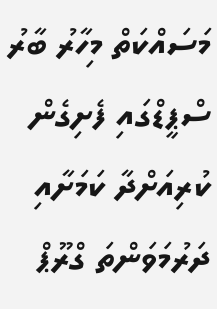މަސައްކަތް މިހާރު ބާރު ސްޕީޑްގައި ފެށިގެން ކުރިއަށްދާ ކަމަށާއި ދަރުމަވަންތަ ގްރޫޕް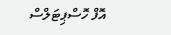އޮފް ހޮސްޕިޓަލްސް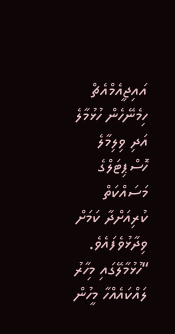އައިޖީއެމްއެޗް ހިމެނޭހެން ހުޅުމާލެ އަދި ވިލިމާލެ ހޮސްޕިޓަލްގެ މަސައްކަތް ކުރިއަށްދާ ކަމަށް ވިދާޅުވެފައެވެ.
“ހުޅުމާލޭގައި މިހާރު ލައްކައެއްހާ މީހުން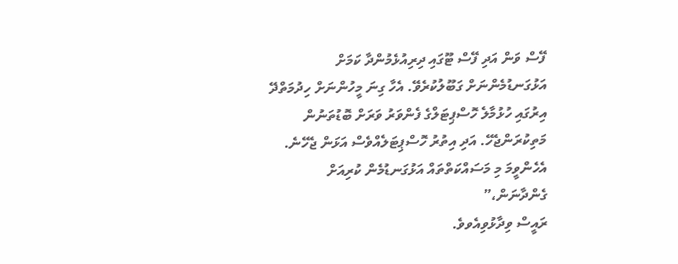ފޭސް ވަން އަދި ފޭސް ޓޫގައި ދިރިއުޅެމުންދާ ކަމަށް އަޅުގަނޑުމެންނަށް ގަބޫލުކުރެވޭ. އެހާ ގިނަ މީހުންނަށް ހިދުމަތްދޭ އިރުގައި ހުޅުމާލެ ހޮސްޕިޓަލްގެ ފެންވަރު ވަރަށް ބޮޑުތަނުން މަތިކުރަންޖެހޭ. އަދި އިތުރު ހޮސްޕިޓަލެއްވެސް އަޅަން ޖެހޭނެ. އެހެންވީމަ މި މަސައްކަތްތައް އަޅުގަނޑުމެން ކުރިއަށް ގެންދާނަން،”
ރައީސް ވިދާޅުވިއެވވެ.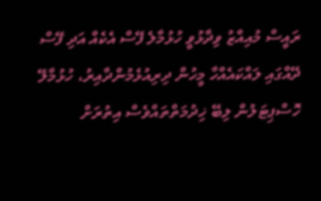ރައީސް މުއިއްޒު ވިދާޅުވީ ހުޅުމާލެ ފޭސް އެކެއް އަދި ފޭސް ދޭއްގައި ލައްކައެއްހާ މީހުން ދިރިއުޅެމުންދާއިރު، ހުޅުމާލޭ ހޮސްޕިޓަލުން ލިބޭ ޚިދުމަތްތައްވެސް އިތުރަށް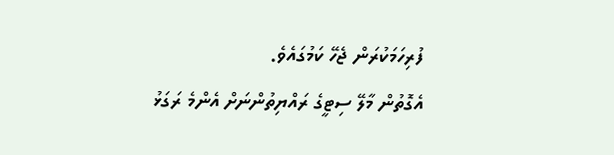ފުރިހަމަކުރަން ޖެހޭ ކަމުގައެވެ.
އެގޮތުން މާލޭ ސިޓީގެ ރައްޔިތުންނަށް އެންމެ ރަގަޅު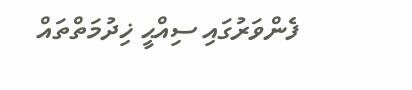ފެންވަރުގައި ސިއްޙީ ޚިދުމަތްތައް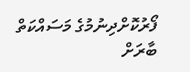ފޯރުކޮށްދިނުމުގެ މަސައްކަތް ބާރަށް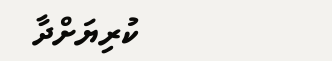ކުރިޔަށްދާ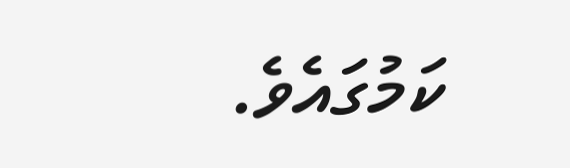ކަމުގައެވެ.